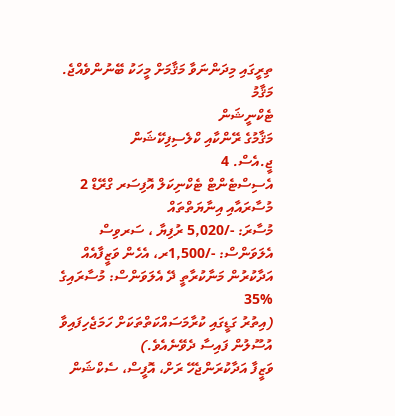ތިރީގައި މިދަންނަވާ މަޤާމަށް މީހަކު ބޭނުންވެއްޖެ.
މަޤާމު
ޓެކްނީޝަން
މަޤާމުގެ ރޭންކާއި ކްލެސިފިކޭޝަން
ޖީ.އެސް. 4
އެސިސްޓެންޓް ޓެކްނިކަލް އޮފިސަރ ގްރޭޑް 2
މުސާރައާއި އިނާޔަތްތައް
މުސާރަ: -/5,020 ރުފިޔާ ، ސަރވިސް އެލަވަންސް: -/1,500ރ، އެހެން ވަޒީފާއެއް އަދާކުރުން މަނާކުރާތީ ދޭ އެލަވަންސް: މުސާރައިގެ %35
(އިތުރު ގަޑީގައި ކުރާމަސައްކަތްތަކަށް ހަމަޖެހިފައިވާ އުސޫލުން ފައިސާ ދެވޭނެއެވެ.)
ވަޒީފާ އަދާކުރަންޖެހޭ ރަށް، އޮފީސް، ސެކްޝަން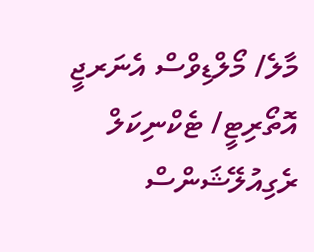މާލެ/ މޯލްޑިވްސް އެނަރޖީ އޮތޯރިޓީ/ ޓެކްނިކަލް ރެގިއުލޭޝަންސް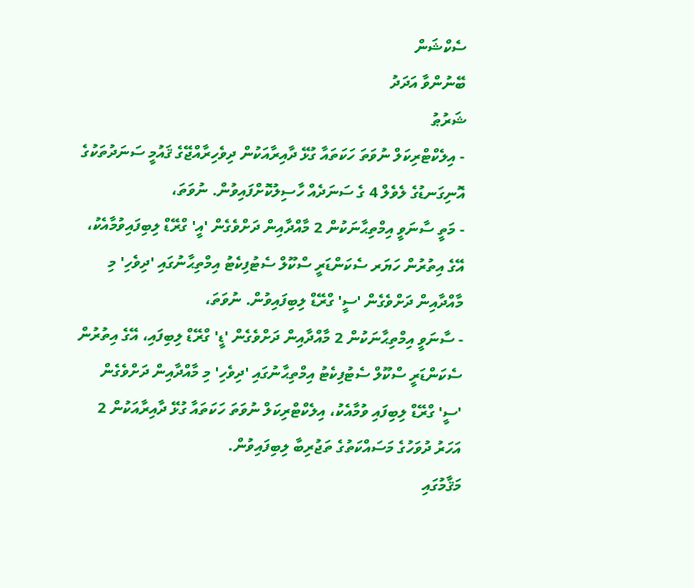ސެކްޝަން
ބޭނުންވާ އަދަދު
ޝަރުޠު
- އިލެކްޓްރިކަލް ނުވަތަ ހަކަތައާ ގުޅޭ ދާއިރާއަކުން ދިވެހިރާއްޖޭގެ ޤައުމީ ސަނަދުތަކުގެ އޮނިގަނޑުގެ ލެވެލް 4 ގެ ސަނަދެއް ހާސިލުކޮށްފައިވުން. ނުވަތަ،
- މަތީ ސާނަވީ އިމްތިޙާނަކުން 2 މާއްދާއިން ދަށްވެގެން 'އީ' ގްރޭޑް ލިބިފައިވުމާއެކު، އޭގެ އިތުރުން ހަޔަރ ސެކަންޑަރީ ސްކޫލް ސެޓުފިކެޓު އިމްތިޙާނުގައި 'ދިވެހި' މި މާއްދާއިން ދަށްވެގެން 'ސީ' ގްރޭޑް ލިބިފައިވުން. ނުވަތަ،
- ސާނަވީ އިމްތިޙާނަކުން 2 މާއްދާއިން ދަށްވެގެން 'ޑީ' ގްރޭޑް ލިބިފައި، އޭގެ އިތުރުން ސެކަންޑަރީ ސްކޫލް ސެޓުފިކެޓު އިމްތިޙާނުގައި 'ދިވެހި' މި މާއްދާއިން ދަށްވެގެން 'ސީ' ގްރޭޑް ލިބިފައި ވުމާއެކު، އިލެކްޓްރިކަލް ނުވަތަ ހަކަތައާ ގުޅޭ ދާއިރާއަކުން 2 އަހަރު ދުވަހުގެ މަސައްކަތުގެ ތަޖުރިބާ ލިބިފައިވުން.
މަޤާމުގައި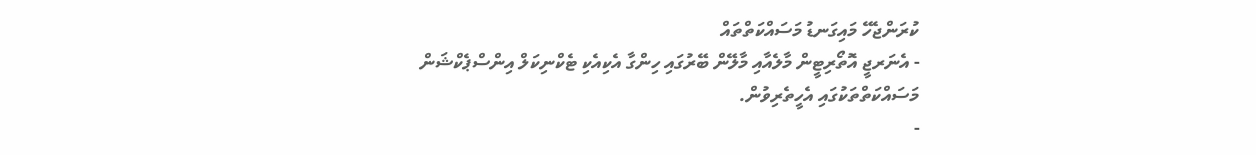ކުރަންޖެހޭ މައިގަނޑު މަސައްކަތްތައް
- އެނަރޖީ އޮތޯރިޓީން މާލެއާއި މާލޭން ބޭރުގައި ހިންގާ އެކިއެކި ޓެކްނިކަލް އިންސްޕެކްޝަން މަސައްކަތްތަކުގައި އެހީތެރިވުން.
-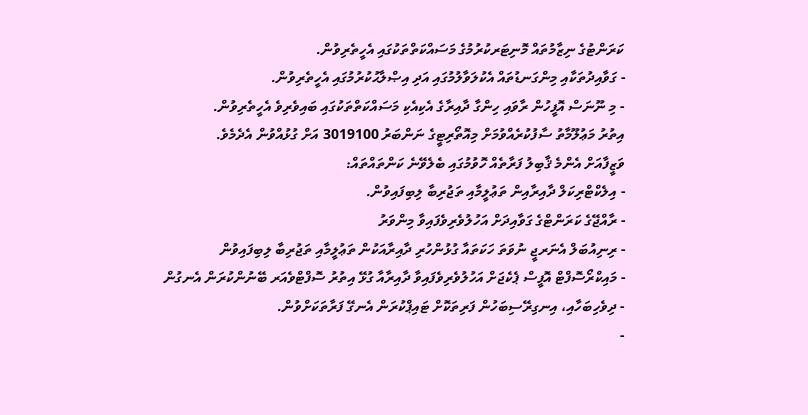ކަރަންޓުގެ ނިޒާމުތައް މޮނިޓަރކުރުމުގެ މަސައްކަތްތަކުގައި އެހީތެރިވުން.
- ގަވާއިދުތަކާއި މިންގަނޑުތައް އެކުލަވާލުމުގައި އަދި އިޞްލާޙުކުރުމުގައި އެހީތެރިވުން.
- މި ނޫނަސް އޮފީހުން ރާވައި ހިންގާ ދާއިރާގެ އެކިއެކި މަސައްކަތްތަކުގައި ބައިވެރިވެ އެހީތެރިވުން.
އިތުރު މަޢުލޫމާތު ސާފުކުރެއްވުމަށް މިއޮތޯރިޓީގެ ނަންބަރު 3019100 އަށް ގުޅުއްވުން އެދެމެވެ.
ވަޒީފާއަށް އެންމެ ޤާބިލު ފަރާތެއް ހޮވުމުގައި ބެލެވޭނެ ކަންތައްތައް:
- އިލެކްޓްރިކަލް ދާއިރާއިން ތަޢުލީމާއި ތަޖުރިބާ ލިބިފައިވުން.
- ރާއްޖޭގެ ކަރަންޓްގެ ގަވާއިދަށް އަހުލުވެރިވެފައިވާ މިންވަރު
- ރިނިއުބަލް އެނަރޖީ ނުވަތަ ހަކަތައާ ގުޅުންހުރި ދާއިރާއަކުން ތަޢުލީމާއި ތަޖުރިބާ ލިބިފައިވުން
- މައިކްރޯސޮފްޓް އޮފީސް ޕެކެޖަށް އަހުލުވެރިވެފައިވާ ދާއިރާއާ ގުޅޭ އިތުރު ސޮފްޓްވެއަރ ބޭނުންކުރަން އެނގުން
- ދިވެހިބަހާއި، އިނގިރޭސިބަހުން ފަރިތަކޮށް ޓައިޕްކުރަން އެނގޭ ފަރާތަކަށްވުން.
-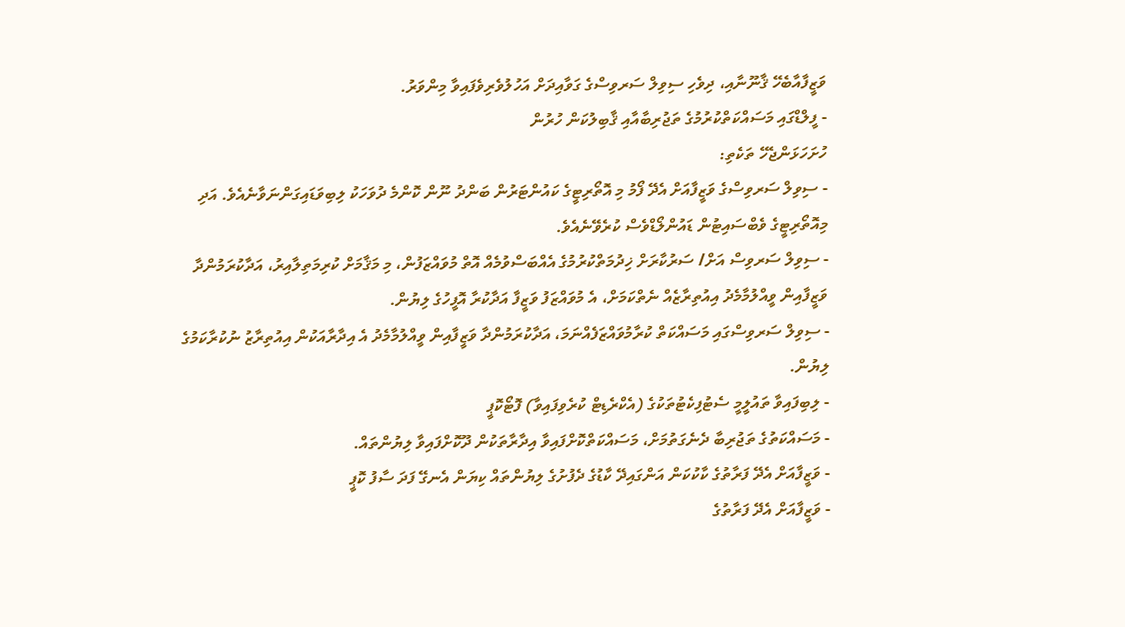ވަޒީފާއާބެހޭ ޤާނޫނާއި، ދިވެހި ސިވިލް ސަރވިސްގެ ގަވާއިދަށް އަހުލުވެރިވެފައިވާ މިންވަރު.
- ފީލްޑްގައި މަސައްކަތްކުރުމުގެ ތަޖުރިބާއާއި ޤާބިލުކަން ހުރުން
ހުށަހަޅަންޖެހޭ ތަކެތި:
- ސިވިލް ސަރވިސްގެ ވަޒީފާއަށް އެދޭ ފޯމު މި އޮތޯރިޓީގެ ކައުންޓަރުން ބަންދު ނޫން ކޮންމެ ދުވަހަކު ލިބިވަޑައިގަންނަވާނެއެވެ. އަދި މިއޮތޯރިޓީގެ ވެބްސައިޓުން ޑައުންލޯޑްވެސް ކުރެވޭނެއެވެ.
- ސިވިލް ސަރވިސް އަށް/ ސަރުކާރަށް ޚިދުމަތްކުރުމުގެ އެއްބަސްވުމެއް އޮތް މުވައްޒަފުން، މި މަޤާމަށް ކުރިމަތިލާއިރު، އަދާކުރަމުންދާ ވަޒީފާއިން ވީއްލުމާމެދު އިއުތިރާޒެއް ނެތްކަމަށް، އެ މުވައްޒަފު ވަޒީފާ އަދާކުރާ އޮފީހުގެ ލިޔުން.
- ސިވިލް ސަރވިސްގައި މަސައްކަތް ކުރާމުވައްޒަފެއްނަމަ، އަދާކުރަމުންދާ ވަޒީފާއިން ވީއްލުމާމެދު އެ އިދާރާއަކުން އިއުތިރާޒު ނުކުރާކަމުގެ ލިޔުން.
- ލިބިފައިވާ ތައުލީމީ ސެޓުފިކެޓުތަކުގެ (އެކްރެޑިޓް ކުރެވިފައިވާ) ފޮޓޯކޮޕީ
- މަސައްކަތުގެ ތަޖުރިބާ ދެނެގަތުމަށް، މަސައްކަތްކޮށްފައިވާ އިދާރާތަކުން ދޫކޮށްފައިވާ ލިޔުންތައް.
- ވަޒީފާއަށް އެދޭ ފަރާތުގެ ކާކުކަން އަންގައިދޭ ކާޑުގެ ދެފުށުގެ ލިޔުންތައް ކިޔަން އެނގޭ ފަދަ ސާފު ކޮޕީ
- ވަޒީފާއަށް އެދޭ ފަރާތުގެ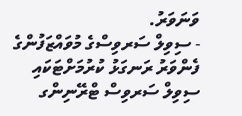ވަނަވަރު.
- ސިވިލް ސަރވިސްގެ މުވައްޒަފުންގެ ފެންވަރު ރަނގަޅު ކުރުމަށްޓަކައި ސިވިލް ސަރވިސް ޓްރޭނިންގ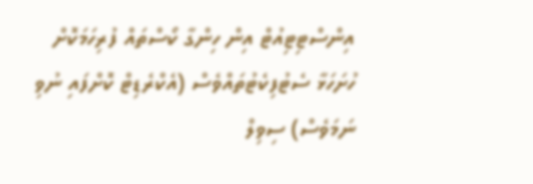އިންސްޓިޓިއުޓް އިން ހިންގާ ކޯސްތައް ފުރިހަމަކޮށް ހުށަހަޅާ ސެޓުފިކެޓުތައްވެސް (އެކްރެޑިޓް ކޮށްފައި ނުވި ނަމަވެސް) ސިވިލް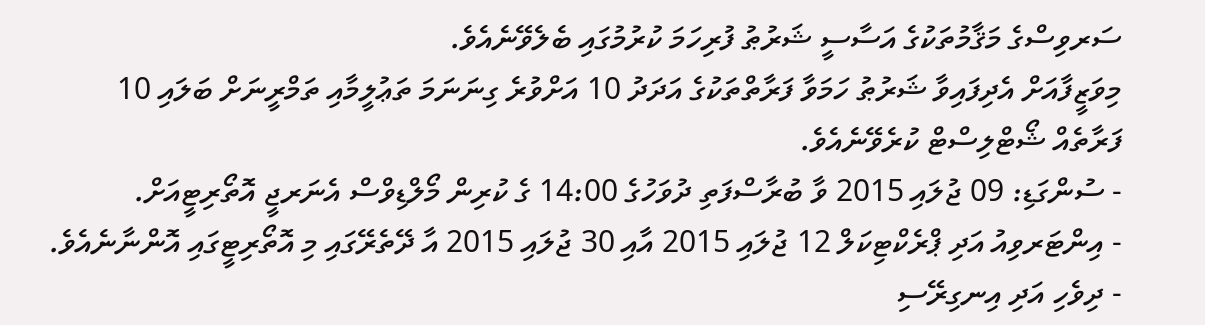ސަރވިސްގެ މަޤާމުތަކުގެ އަސާސީ ޝަރުޠު ފުރިހަމަ ކުރުމުގައި ބެލެވޭނެއެވެ.
މިވަޒީފާއަށް އެދިފައިވާ ޝަރުޠު ހަމަވާ ފަރާތްތަކުގެ އަދަދު 10 އަށްވުރެ ގިނަނަމަ ތަޢުލީމާއި ތަމްރީނަށް ބަލައި 10 ފަރާތެއް ޝޯޓްލިސްޓް ކުރެވޭނެއެވެ.
- ސުންގަޑި: 09 ޖުލައި 2015 ވާ ބުރާސްފަތި ދުވަހުގެ 14:00 ގެ ކުރިން މޯލްޑިވްސް އެނަރޖީ އޮތޯރިޓީއަށް.
- އިންޓަރވިއު އަދި ޕްރެކްޓިކަލް 12 ޖުލައި 2015 އާއި 30 ޖުލައި 2015 އާ ދޭތެރޭގައި މި އޮތޯރިޓީގައި އޮންނާނެއެވެ.
- ދިވެހި އަދި އިނގިރޭސި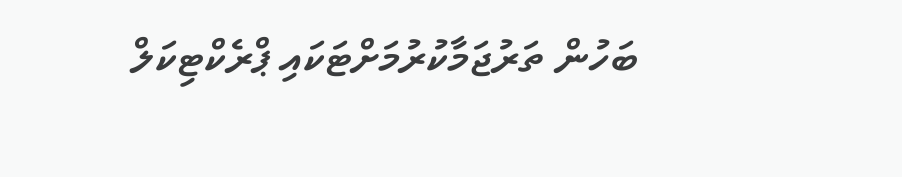ބަހުން ތަރުޖަމާކުރުމަށްޓަކައި ޕްރެކްޓިކަލް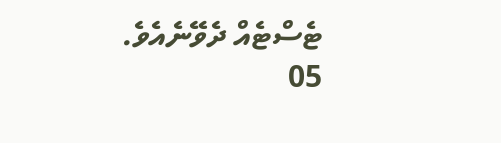ޓެސްޓެއް ދެވޭނެއެވެ.
05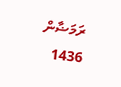ރަމަޟާން 1436